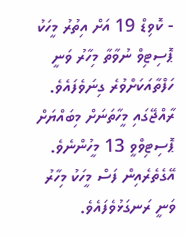- ކޮވިޑް 19 އަށް އިތުރު މީހަކު ޕޮސިޓިވް ނުވާތާ މިހާރު ވަނީ ހަފްތާއަކަށްވުރެ ގިނަވެފައެވެ. ރާއްޖޭގައި މީހާތަނަށް މިބައްޔަށް ޕޮސިޓިވްވީ 13 މީހުންނެވެ. އޭގެތެރެއިން ފަސް މީހަކު މިހާރު ވަނީ ރަނގަޅުވެފައެވެ.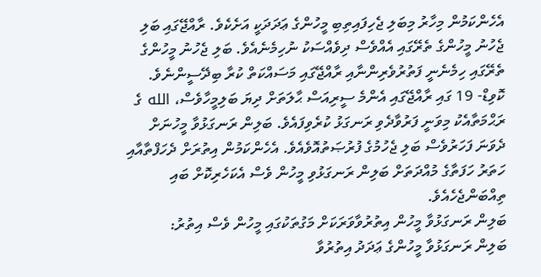އެހެންކަމުން މިހާރު މިބަލި ޖެހިފައިތިބި މީހުންގެ ޢަދަދަކީ އަށެކެވެ. ރާއްޖޭގައި ބަލި ޖެހުނު މީހުންގެ ތެރޭގައި އެއްވެސް ދިވެއްސަކު ނުހިމެނެއެވެ. ބަލި ޖެހުނު މީހުންގެ ތެރޭގައި ހިމެނެނީ ފަތުރުވެރިންނާއި ރާއްޖޭގައި މަސައްކަތް ކުރާ ބިދޭސީންނެވެ.
ކޮވިޑް- 19 ގައި ރާއްޖޭގައި އެންމެ ސީރިއަސް ޙާލަތަށް ދިޔަ ބަލިމީހާވެސް، الله ގެ ރަޙްމަތާއެކު މިވަނީ ފަރުވާދެވި ރަނގަޅު ކުރެވިފައެވެ. ބަލިން ރަނގަޅުވާ މީހުނަށް ދެވަނަ ފަހަރުވެސް ބަލި ޖެހުމުގެ ފުރުޞަތުއޮވެއެވެ. އެހެންކަމުން އިތުރަށް ދެހަފްތާއާއި ހަތަރު ހަފަތާގެ މުއްދަތަށް ބަލިން ރަނގަޅުވި މީހުން ވެސް އެކަހެރިކޮށް ބައި ތިއްބަންޖެހެއެވެ.
ބަލިން ރަނގަޅުވާ މީހުން އިތުރުވާވަރަކަށް މަގުތަކުގައި މީހުން ވެސް އިތުރު:
ބަލިން ރަނގަޅުވާ މީހުންގެ ޢަދަދު އިތުރުވާ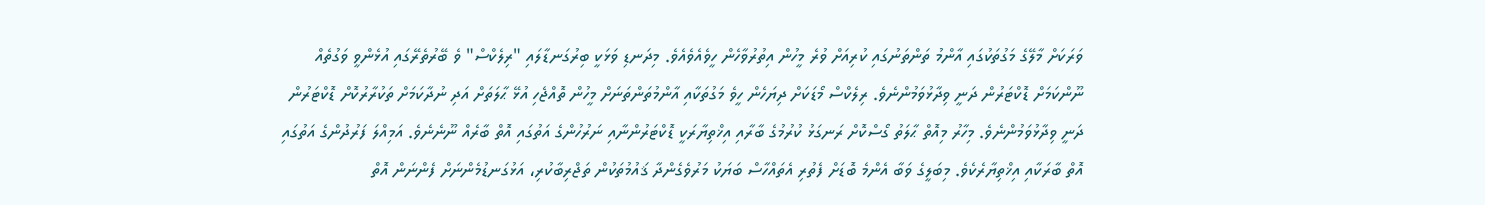ވަރަކަށް މާލޭގެ މަގުތަކުގައި އާންމު ތަންތަނުގައި ކުރިއަށް ވުރެ މީހުން އިތުރުވާހެން ހީވެއެވެއެވެ. މިދަނޑި ވަޅަކީ ބިރުގަނޑާލައި "ރިލެކްސް" ވެ ބޭރުތެރޭގައި އުޅެންވީ ވަގުތެއް ނޫންކަމަށް ޑޮކްޓަރުން ދަނީ ވިދާޅުވަމުންނެވެ. ރިލެކްސް މޯޑަކަށް ދިޔަހެން ހީވެ މަގުތަކާއި އާންމުތަންތަނަށް މީހުން ތޮއްޖެހި އުޅޭ ޙާލަތަށް އަދި ނުދާކަމަށް ތަކުރާރުކޮށް ޑޮކްޓަރުން ދަނީ ވިދާޅުވަމުންނެވެ. މިހާރު މިއޮތް ޙާލަތު ގޯސްކޮށް ރަނގަޅު ކުރުމުގެ ބާރާއި އިޚްތިޔާރަކީ ޑޮކްޓަރުންނާއި ނަރުހުންގެ އަތުގައި އޮތް ބާރެއް ނޫނެނެވެ. އަމިއްލަ ފަރުދުންގެ އަތުގައި އޮތް ބާރަކާއި އިޚްތިޔާރެކެވެ. މިބަލީގެ ވަބާ އެންމެ ބޮޑަށް ފެތުރި އެތައްހާސް ބަޔަކު މަރުވެގެންދާ ޤައުމުތަކުން ތަޖްރިބާކުރި، އަޅުގަނޑުމެންނަށް ފެންނަން އޮތް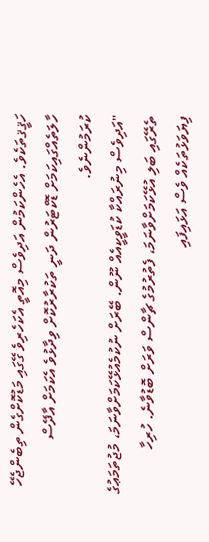ހަޤީޤތަކެވެ. އެހެންކަމުން އަދިވެސް މިއޮތީ އެކަހެރިވެ ގޭގައި މަޑުކޮށްގެން ތިބެންޖެހޭ ހާލަތެއްގައިކަމަށް ޑޮކްޓަރުން ދަނީ ތަކުރާރުކޮށް ވިދާޅުވެ އެކަމަށް އާދޭސް ކުރަމުންނެވެ.
"އަދިވެސް މިނުރައްކާ ކުޑަވީކީއެއް ނޫން. ބޭރަށް ނުކުމެއުޅޭކަމަށްވާނަމަ، މުޖުތަމަޢުގެ ތެރޭގައި ބަލި އުޅޭކަމަށްވާނަމަ، ފެތުރުމުގެ ޗާންސް ވަރަށް ބޮޑުވާނެ. ހުރިހާ ފިޔަވަޅުތަކެއް ވެސް އަޅައިފައި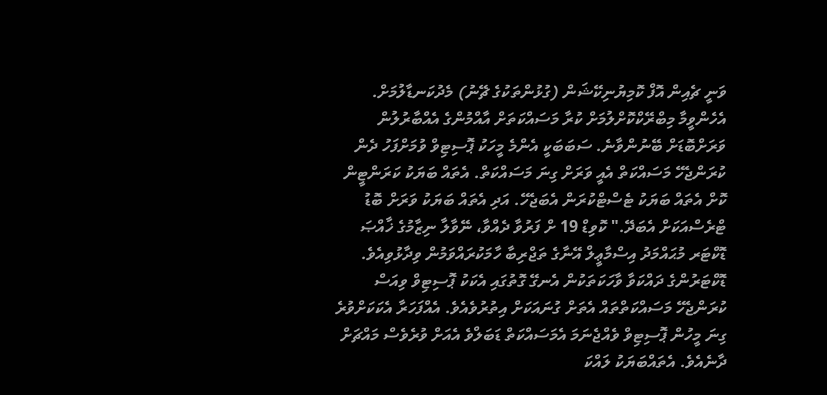ވަނީ ޗެއިން އޮފް ކޮމިޔުނިކޭޝަން (ގުޅުންތަކުގެ ޗޭނު) މެދުކަނޑާލުމަށް. އެހެންވީމާ މިބްރޭކްކޮށްލުމަށް ކުރާ މަސައްކަތަށް އާއްމުންގެ އެއްބާރުލުން ވަރަށްބޮޑަށް ބޭނުންވާނެ. ސަބަބަކީ އެންމެ މީހަކު ޕޮސިޓިވް ވުމަށްފަހު ދެން ކުރަންޖެހޭ މަސައްކަތް އެއީ ވަރަށް ގިނަ މަސައްކަތް. އެތައް ބަޔަކު ކަރަންޓީން ކޮށް އެތައް ބަޔަކު ޓެސްޓްކުރަން އެބަޖެހޭ. އަދި އެތައް ބަޔަކު ވަރަށް ބޮޑު ޓްރެސްއަކަށް އެބަދޭ." ކޮވިޑް 19 ށް ފަރުވާ ދެއްވާ، ނޭވާލާ ނިޒާމުގެ ޚާއްޞަ ޑޮކްޓަރ މުޙައްމަދު އިސްމާޢީލް އޭނާގެ ތަޖްރިބާ ހާމަކުރައްވަމުން ވިދާޅުވިއެވެ.
ޑޮކްޓަރުންގެ ދައްކަވާ ވާހަކަތަކުން އެނގޭ ގޮތުގައި އެކަކު ޕޮސިޓިވް ވިއަސް ކުރަންޖެހޭ މަސައްކަތްތައް އެތަށް ގުނައަކަށް އިތުރުވެއެވެ. އެއްފަހަރާ އެކަކަށްވުރެ ގިނަ މީހުން ޕޮސިޓިވް ވެއްޖެނަމަ އެމަސައްކަތް ޑަބަލްވެ އެއަށް ވުރެވެސް މައްޗަށް ދާނެއެވެ. އެތައްބަޔަކު ލައްކަ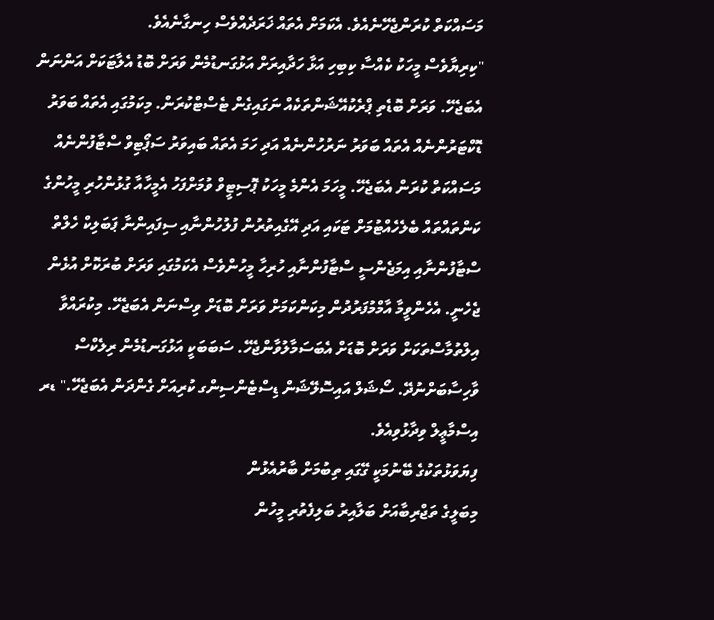މަސައްކަތް ކުރަންޖެހޭނެއެވެ. އެކަމަށް އެތައް ޚަރަދެއްވެސް ހިނގާނެއެވެ.
"ކިރިޔާވެސް މީހަކު ކެއްސާ ކިބިހި އަޅާ ހަދާއިރަށް އަޅުގަނޑުމެން ވަރަށް ބޮޑު އެލާޓަކަށް އަންނަން އެބަޖެހޭ. ވަރަށް ބޮޑެތި ޕްރެކުއޭޝަންތަކެއް ނަގައިގެން ޓެސްޓްކުރަން. މިކަމުގައި އެތައް ބަވަރު ޑޮކްޓަރުންނެއް އެތައް ބަވަރު ނަރުހުންނެއް އަދި ހަމަ އެތައް ބައިވަރު ސަޕޯޓިވް ސްޓާފުންނެއް މަސައްކަތް ކުރަން އެބަޖެހޭ. މީހަމަ އެންމެ މީހަކު ޕޮސިޓީވް ވުމަށްފަހު އެމީހާއާ ގުޅުންހުރި މީހުންގެ ކަންތައްތައް ބެލެހެއްޓުމަށް ޓަކައި އަދި އޭގެއިތުރުން ފުލުހުންނާއި ސިފައިންނާ ޕަބަލިކް ހެލްތް ސްޓާފުންނާއި އިމަޖެންސީ ސްޓާފުންނާއި ހުރިހާ މީހުންވެސް އެކަމުގައި ވަރަށް ބުރަކޮށް އުޅެން ޖެހެނީ. އެހެންވީމާ އާމްމުފަރުދުން މިކަންކަމަށް ވަރަށް ބޮޑަށް ވިސްނަން އެބަޖެހޭ. މިކުރައްވާ އިލްތުމާސްތަކަށް ވަރަށް ބޮޑަށް އެބަސަމާލުވާންޖެހޭ. ސަބަބަކީ އަޅުގަނޑުމެން ރިލެކްސް ވާހިސާބަށްނުދޭ. ސޯޝަލް އައިސޮލޭޝަން ޑިސްޓެންސިންގ ކުރިއަށް ގެންދަން އެބަޖެހޭ." ޑރ އިސްމާޢީލް ވިދާޅުވިއެވެ.
ފިޔަވަޅުތަކުގެ ބޭނުމަކީ ގޭގައި ތިބުމަށް ބާރުއެޅުން
މިބަލީގެ ތަޖްރިބާއަށް ބަލާއިރު ބަލިފެތުރި މީހުން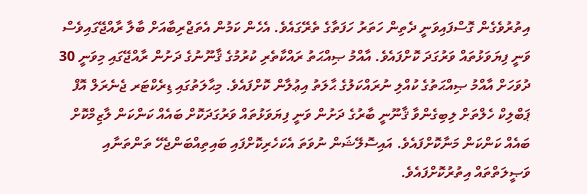އިތުރުވެގެން ގޮސްފައިވަނީ ދެތިން ހަތަރު ހަފަތާގެ ތެރޭގައެވެ. އެހެން ކަމުން އެތަޖްރިބާއަށް ބާލާ ރާއްޖޭގައިވެސް ވަނީ ފިޔަވަޅުތައް ވަރުގަދަ ކޮށްފައެވެ. އާއްމު ޞިއްޙަތު ރައްކާތެރި ކުރުމުގެ ޤާނޫނުގެ ދަށުން ރާއްޖޭގައި މިވަނީ 30 ދުވަހަށް އާއްމު ޞިއްޙަތުގެ ކުއްލި ނުރައްކަލުގެ ޙާލަތު އިޢުލާން ކޮށްފައެވެ. މިޙާލަތުގައި ޑިރެކްޓަރ ޖެނެރަލް އޮފް ޕަބްލިކް ހެލްތަށް ލިބިގެންވާ ޤާނޫނީ ބާރުގެ ދަށުން ވަނީ ފިޔަވަޅުތައް ވަރުގަދަކޮށް ބައެއް ކަންކަން ލާޒިމްކޮށް ބައެއް ކަންކަން މަނާކޮށްފައެވެ. އައިސޮލޭޝަން ނުވަތަ އެކަހެރިކޮށްފައި ބައިތިއްބަންޖެހޭ ތަންތަނާއި ވަޞީލަތްތައް އިތުރުކޮށްފައެވެ.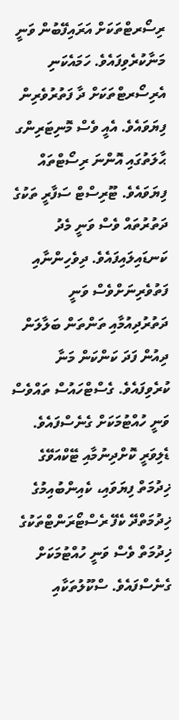ރިސޯރޓްތަކަށް އަރައިފޭބުން ވަނީ މަނާކުރެވިފައެވެ. ހަމައެކަނި އެރިސޯރޓްތަކަށް ދާ ފަތުރުވެރިން ފިޔަވައެވެ. އެއީ ވެސް މޮނިޓަރިންގ ޙާލަތުގައި އޮންނަ ރިސޯޓްތައް ފިޔަވައެވެ. ޓޫރިސްޓް ސަފާރީ ތަކުގެ ދަތުރުތައް ވެސް ވަނީ މެދު ކަނޑައިލައިފައެވެ. ދިވެހިންނާއި ފަތުވެރިނަށްވެސް ވަނީ ދަތުރުދިއުމާއި ތަންތަން ބަލާލަން ދިއުން ފަދަ ކަންކަން މަނާ ކުރެވިފައެވެ. ގެސްޓްހައުސް ތައްވެސް ވަނީ ހުއްޓުމަކަށް ގެނެސްފައެވެ. ޑެލިވަރީ ކޮށްދިނުމާއި ޓޭކްއަވޭގެ ޚިދުމަތް ފިޔަވައި، ކެއިންބުއިމުގެ ޚިދުމަތްދޭ ކެފޭ ރެސްޓޯރަންޓްތަކުގެ ޚިދުމަތް ވެސް ވަނީ ހުއްޓުމަކަށް ގެނެސްފައެވެ. ސްކޫލުތަކާއި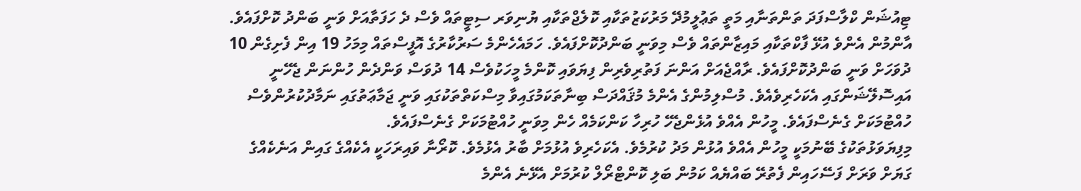ޓިއުޝަން ކްލާސްފަދަ ތަންތަނާއި މަތީ ތަޢުލީމުދޭ މަރުކަޒުތަކާއި ކޮލެޖްތަކާއި ޔުނިވަރ ސިޓީތައް ވެސް ދެ ހަފަތާއަށް ވަނީ ބަންދު ކޮށްފައެވެ. އާންމުން އެންވެ އުޅޭ ފާކްތަކާއި މައިޒާންތައް ވެސް މިވަނީ ބަންދުކޮށްފައެވެ. ހަމައެހެންމެ ސަރުކާރުގެ އޮފީސްތައް މިމަހު 19 އިން ފެށިގެން 10 ދުވަހަށް ވަނީ ބަންދުކޮށްފައެވެ. ރާއްޖެއަށް އަންނަ ފަތުރިވެރިން ފިޔަވައި ކޮންމެ މީހަކުވެސް 14 ދުވަސް ވަންދެން ހުންނަން ޖެހޭނީ އައިސޮލޭޝަންގައި އެކަހެރިވެއެވެ. މުސްލިމުންގެ އެންމެ މުޤައްދަސް ބިނާތަކަމުގައިވާ މިސްކަތްތަކުގައި ވަނީ ޖަމާޢަތުގައި ނަމާދުކުރުންވެސް ހުއްޓުމަކަށް ގެނެސްފައެވެ. މީހުން އެއްވެ އުޅެންޖެހޭ ހުރިހާ ކަންކަމެއް ހެން މިވަނީ ހުއްޓުމަކަށް ގެނެސްފައެވެ.
މިފިޔަވަޅުތަކުގެ ބޭނުމަކީ މީހުން އެއްވެ އުޅުން މަދު ކުރުމެވެ. އެކަހެރިވެ އުޅުމަށް ބާރު އެޅުމެވެ. ކޮރޯނާ ވައިރަހަކީ އެކެއްގެ ގައިން އަނެކެއްގެ ގަޔަށް ވަރަށް ފަސޭހައިން ފެތުރޭ ބައްޔެއް ކަމުން ބަލި ކޮންޓްރޯލް ކުރުމަށް އެޅޭނެ އެންމެ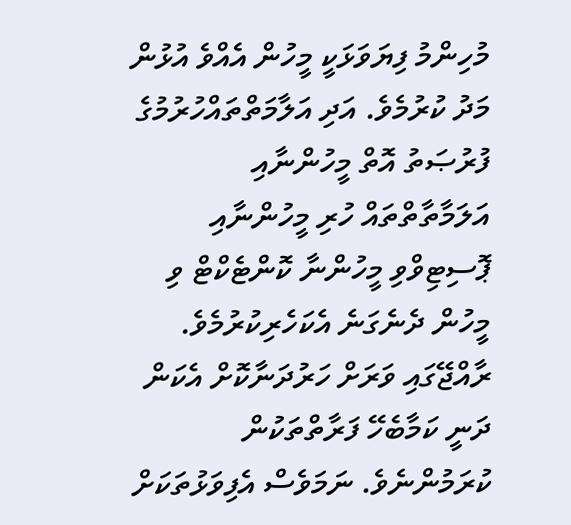މުހިންމު ފިޔަވަޅަކީ މީހުން އެއްވެ އުޅުން މަދު ކުރުމެވެ. އަދި އަލާމަތްތައްހުރުމުގެ ފުރުޞަތު އޮތް މީހުންނާއި އަލަމާތާތްތައް ހުރި މީހުންނާއި ޕޮސިޓިވްވި މީހުންނާ ކޮންޓެކްޓް ވި މީހުން ދެނެގަނެ އެކަހެރިކުރުމެވެ. ރާއްޖޭގައި ވަރަށް ހަރުދަނާކޮށް އެކަން ދަނީ ކަމާބެހޭ ފަރާތްތަކުން ކުރަމުންނެވެ. ނަމަވެސް އެފިވަޅުތަކަށް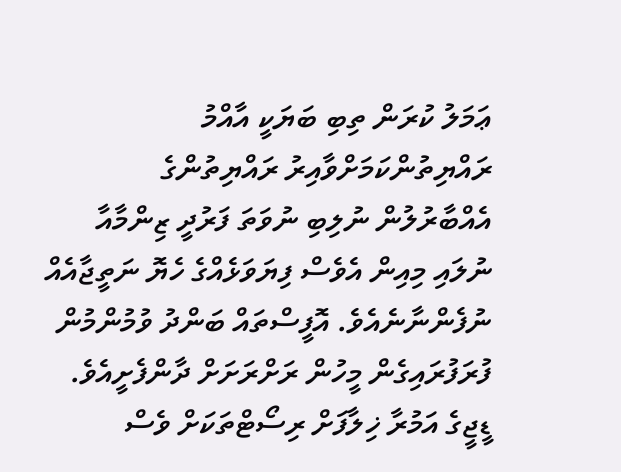ޢަމަލު ކުރަން ތިބި ބަޔަކީ އާއްމު ރައްޔިތުންކަމަށްވާއިރު ރައްޔިތުންގެ އެއްބާރުލުން ނުލިބި ނުވަތަ ފަރުދީ ޒިންމާއާ ނުލައި މިއިން އެވެސް ފިޔަވަޅެއްގެ ހެޔޮ ނަތީޖާއެއް ނުފެންނާނެއެވެ. އޮފީސްތައް ބަންދު ވުމުންމުން ފުރަފުރައިގެން މީހުން ރަށްރަށަށް ދާންފެށީއެވެ. ޑީޖީގެ އަމުރާ ޚިލާފަށް ރިސޯޓްތަކަށް ވެސް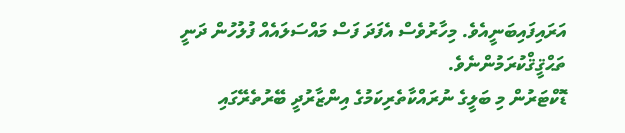އަރައިފައިބަނީއެވެ. މިހާރުވެސް އެފަދަ ފަސް މައްސަލައެއް ފުލުހުން ދަނީ ތަޙްޤީޤްކުރަމުންނެވެ.
ޑޮކްޓަރުން މި ބަލީގެ ނުރައްކާތެރިކަމުގެ އިންޒާރުދީ ބޭރުތެރޭގައި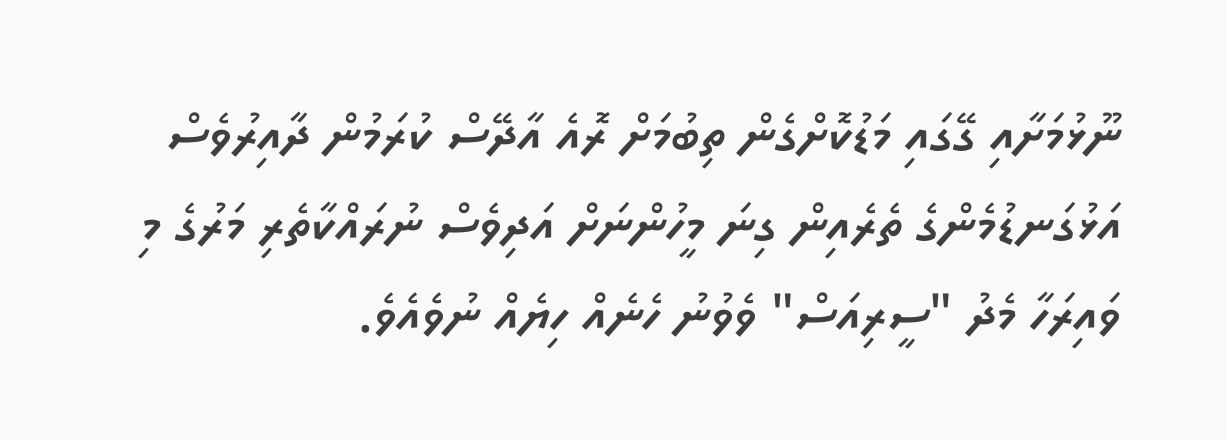ނޫޅުމަށާއި ގޭގައި މަޑުކޮށްގެން ތިބުމަށް ރޮއެ އާދޭސް ކުރަމުން ދާއިރުވެސް އަޅުގަނޑުމެންގެ ތެރެއިން ގިނަ މީހުންނަށް އަދިވެސް ނުރައްކާތެރި މަރުގެ މި ވައިރަހާ މެދު "ސީރިއަސް" ވެވުނު ހެނެއް ހިޔެއް ނުވެއެވެ.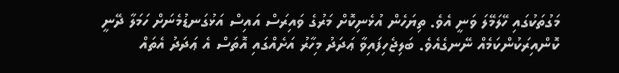މަގުތަކުގައި ހޭލަމޭލަ ވަނީ އެވެ. ތިޔަހެން އުޅެނިކޮށް މަރުގެ ވައިރަސް އައިސް އަޅުގަނޑުމެނަށް ހަމަލާ ދޭނީ ކޮންއިރަކުންކަމެއް ނޭނގެއެވެ. ބަލިޖެހިފައިވާ ޢަދަދު މިހާރު އަށެއްގައި އޮތަސް އެ ޢަދަދު އެތައް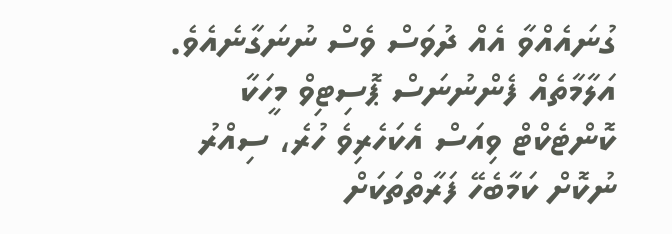ގުނައެއްވާ އެއް ދުވަސް ވެސް ނުނަގާނެއެވެ. އަލާމާތެއް ފެންނުނަސް ޕޮސިޓިވް މީހަކާ ކޮންޓެކްޓް ވިއަސް އެކަހެރިވެ ހުރެ، ސިއްރު ނުކޮށް ކަމާބެހޭ ފަރާތްތަކަށް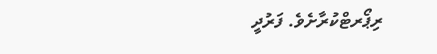ރިޕޯރޓްކުރާށެވެ. ފަރުދީ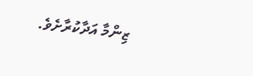ޒިންމާ އަދާކުރާށެވެ.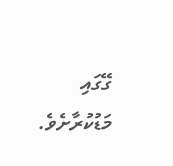ގޭގައި މަޑުކުރާށެވެ.